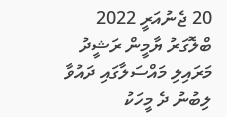20 ޖެނުއަރީ 2022
ބްލޮގަރު ޔާމީން ރަޝީދު މަރައިލި މައްސަލާގައި ދައުވާ ލިބުނު ދެ މީހަކު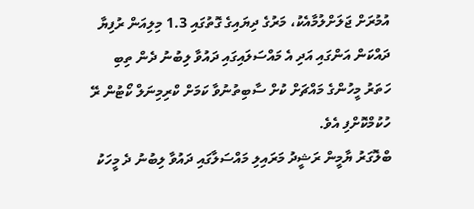އުމުރަށް ޖަލަށްލުމާއެކު، މަރުގެ ދިޔައިގެ ގޮތުގައި 1.3 މިލިއަން ރުފިޔާ ދައްކަން އަންގައި އަދި އެ މައްސަލައިގައި ދައުވާ ލިބުނު ދެން ތިބި ހަތަރު މީހުންގެ މައްޗަށް ކުށް ސާބިތުނުވާ ކަމަށް ކްރިމިނަލް ކޯޓުން ރޭ ހުކުމްކޮށްފި އެވެ.
ބްލޮގަރު ޔާމީން ރަޝީދު މަރައިލި މައްސަލާގައި ދައުވާ ލިބުނު ދެ މީހަކު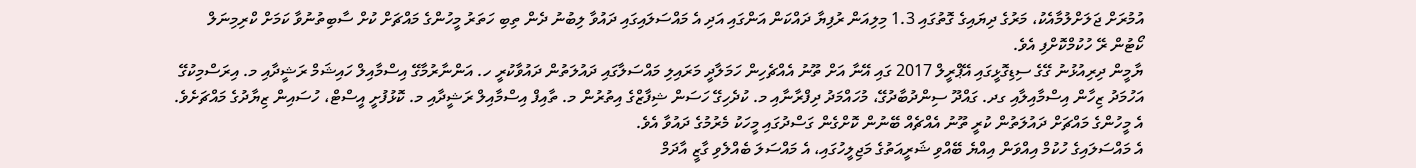އުމުރަށް ޖަލަށްލުމާއެކު، މަރުގެ ދިޔައިގެ ގޮތުގައި 1.3 މިލިއަން ރުފިޔާ ދައްކަން އަންގައި އަދި އެ މައްސަލައިގައި ދައުވާ ލިބުނު ދެން ތިބި ހަތަރު މީހުންގެ މައްޗަށް ކުށް ސާބިތުނުވާ ކަމަށް ކްރިމިނަލް ކޯޓުން ރޭ ހުކުމްކޮށްފި އެވެ.
ޔާމީން ދިރިއުޅުނު ގޭގެ ސިޑިގޮޅީގައި އޭޕްރީލް 2017 ގައި އޭނާ އަށް ތޫނު އެއްޗެހިން ހަމަލާދީ މަރައިލި މައްސަލާގައި ދައުލަތުން ދައުވާކުރީ ހ. އަންނާރުމާގޭ އިސްމާއިލް ހައިޝަމް ރަޝީދާއި މ. އިރަސްމިކުގޭ އަހުމަދު ޒިހާން އިސްމާއިލާއި ގދ. ގައްދޫ ސިންދުބާދުގޭ، މުހައްމަދު ދިފްރާނާއި މ. ކުދެހިގޭ ހަސަން ޝިފާޒްގެ އިތުރުން މ. ތާއިފް އިސްމާއިލް ރަޝީދާއި މ. ކޮޅުފުށީ އީސްޓް، ހުސައިން ޒިޔާދުގެ މައްޗަށެވެ. އެ މީހުންގެ މައްޗަށް ދައުލަތުން ކުރީ ތޫނު އެއްޗެއް ބޭނުން ކޮށްގެން ގަސްދުގައި މީހަކު މެރުމުގެ ދައުވާ އެވެ.
އެ މައްސަލައިގެ ހުކުމް އިއްވަން އިއްޔެ ބޭއްވި ޝަރީއަތުގެ މަޖިލީހުގައި، އެ މައްސަލަ ބެއްލެވި ގާޒީ އާދަމް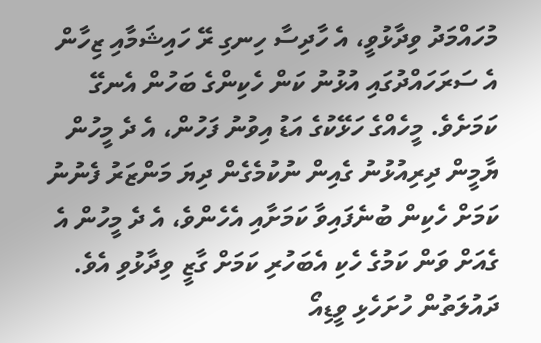މުހައްމަދު ވިދާޅުވީ، އެ ހާދިސާ ހިނގި ރޭ ހައިޝަމާއި ޒިހާން އެ ސަރަހައްދުގައި އުޅުނު ކަން ހެކިންގެ ބަހުން އެނގޭ ކަމަށެވެ. މީހެއްގެ ހަޅޭކުގެ އަޑު އިވުނު ފަހުން، އެ ދެ މީހުން ޔާމީން ދިރިއުޅުނު ގެއިން ނުކުމެގެން ދިޔަ މަންޒަރު ފެނުނު ކަމަށް ހެކިން ބުނެފައިވާ ކަމަށާއި އެހެންވެ، އެ ދެ މީހުން އެ ގެއަށް ވަން ކަމުގެ ހެކި އެބަހުރި ކަމަށް ގާޒީ ވިދާޅުވި އެވެ.
ދައުލަތުން ހުށަހެޅި ވީޑިއޯ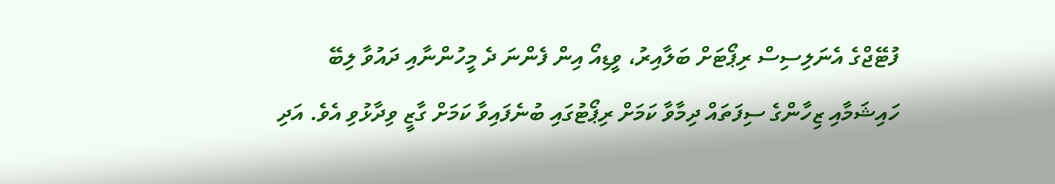ފުޓޭޖްގެ އެނަލިސިސް ރިޕޯޓަށް ބަލާއިރު، ވީޑިއޯ އިން ފެންނަ ދެ މީހުންނާއި ދައުވާ ލިބޭ ހައިޝަމާއި ޒިހާންގެ ސިފަތައް ދިމާވާ ކަމަށް ރިޕޯޓުގައި ބުނެފައިވާ ކަމަށް ގާޒީ ވިދާޅުވި އެވެ. އަދި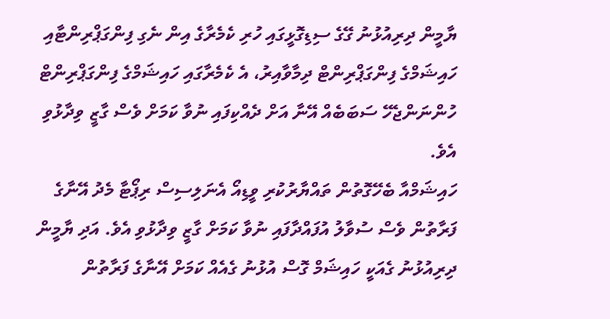ޔާމީން ދިރިއުޅުނު ގޭގެ ސިޑިގޮޅީގައި ހުރި ކެމެރާގެ އިން ނެގި ފިންގަޕްރިންޓާއި ހައިޝަމްގެ ފިންގަޕްރިންޓް ދިމާވާއިރު، އެ ކެމެރާގައި ހައިޝަމްގެ ފިންގަޕްރިންޓް ހުންނަންޖެހޭ ސަބަބެއް އޭނާ އަށް ދެއްކިފައި ނުވާ ކަމަށް ވެސް ގާޒީ ވިދާޅުވި އެވެ.
ހައިޝަމްއާ ބެހޭގޮތުން ތައްޔާރުކުރި ވީޑިއޯ އެނަލިސިސް ރިޕޯޓާ މެދު އޭނާގެ ފަރާތުން ވެސް ސުވާލު އުފައްދާފައި ނުވާ ކަމަށް ގާޒީ ވިދާޅުވި އެވެ. އަދި ޔާމީން ދިރިއުޅުނު ގެއަކީ ހައިޝަމް ގޮސް އުޅުނު ގެއެއް ކަމަށް އޭނާގެ ފަރާތުން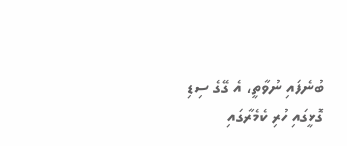ބުނެފައި ނުވާތީ، އެ ގޭގެ ސިޑި ގޮޅީގައި ހުރި ކެމެރާގައި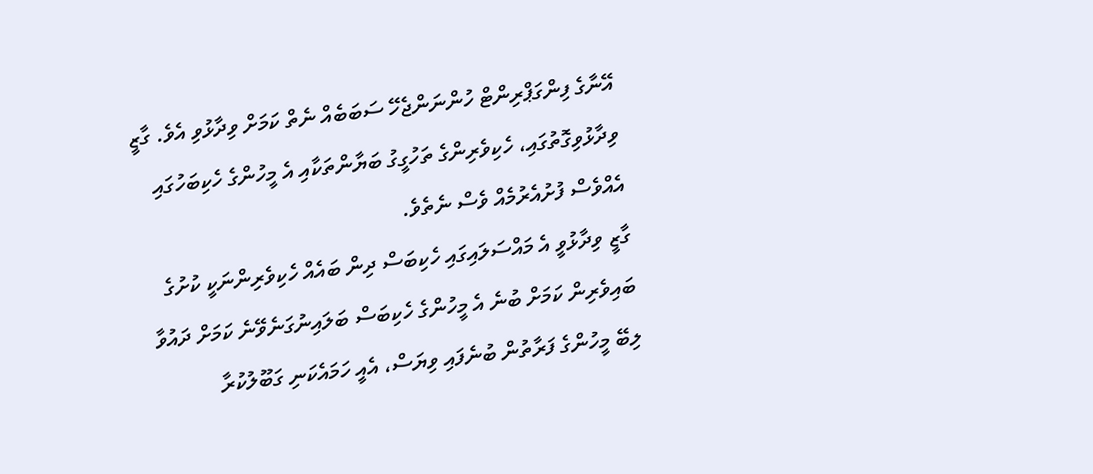އޭނާގެ ފިންގަޕްރިންޓް ހުންނަންޖެހޭ ސަބަބެއް ނެތް ކަމަށް ވިދާޅުވި އެވެ. ގާޒީ ވިދާޅުވިގޮތުގައި، ހެކިވެރިންގެ ތަހުގީގު ބަޔާންތަކާއި އެ މީހުންގެ ހެކިބަހުގައި އެއްވެސް ފުށުއެރުމެއް ވެސް ނެތެވެ.
ގާޒީ ވިދާޅުވީ އެ މައްސަލައިގައި ހެކިބަސް ދިން ބައެއް ހެކިވެރިންނަކީ ކުށުގެ ބައިވެރިން ކަމަށް ބުނެ އެ މީހުންގެ ހެކިބަސް ބަލައިނުގަނެވޭނެ ކަމަށް ދައުވާ ލިބޭ މީހުންގެ ފަރާތުން ބުނެފައި ވިޔަސް، އެއީ ހަމައެކަނި ގަބޫލުކުރާ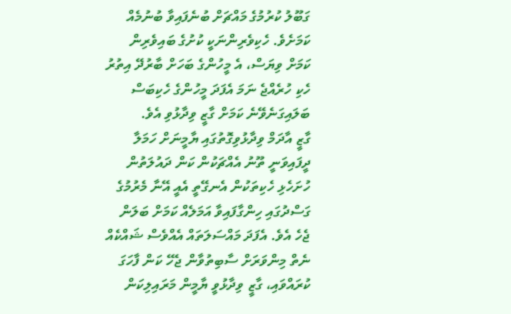ގަބޫލު ކުރުމުގެ މައްޗަށް ބުނެފައިވާ ބުނުމެއް ކަމަށެވެ. ހެކިވެރިންނަކީ ކުށުގެ ބައިވެރިން ކަމަށް ވިޔަސް، އެ މީހުންގެ ބަހަށް ބާރުދޭ އިތުރު ހެކި ހުރެއްޖެ ނަމަ އެފަދަ މީހުންގެ ހެކިބަސް ބަލައިގަނެވޭނެ ކަމަށް ގާޒީ ވިދާޅުވި އެވެ.
ގާޒީ އާދަމް ވިދާޅުވިގޮތުގައި ޔާމީނަށް ހަމަލާ ދީފައިވަނީ ތޫނު އެއްޗަކުން ކަން ދައުލަތުން ހުށަހެޅި ހެކިތަކުން އެނގޭތީ އެއީ އޭނާ މެރުމުގެ ގަސްދުގައި ހިންގާފައިވާ އަމަލެއް ކަމަށް ބަލަން ޖެހެ އެވެ. އެފަދަ މައްސަލަތައް އެއްވެސް ޝައްކެއް ނެތް މިންވަރަށް ސާބިތުވާން ޖެހޭ ކަން ފާހަގަ ކުރައްވައި، ގާޒީ ވިދާޅުވީ ޔާމީން މަރައިލިކަން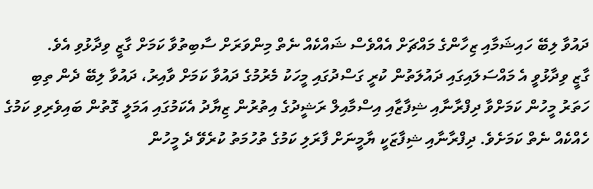ދައުވާ ލިބޭ ހައިޝަމާއި ޒިހާންގެ މައްޗަށް އެއްވެސް ޝައްކެއް ނެތް މިންވަރަށް ސާބިތުވާ ކަމަށް ގާޒީ ވިދާޅުވި އެވެ.
ގާޒީ ވިދާޅުވީ އެ މައްސަލައިގައި ދައުލަތުން ކުރީ ގަސްދުގައި މީހަކު މެރުމުގެ ދައުވާ ކަމަށް ވާއިރު، ދައުވާ ލިބޭ ދެން ތިބި ހަތަރު މީހުން ކަމަށްވާ ދިފްރާނާއި ޝިފާޒާއި އިސްމާއިލް ރަޝީދުގެ އިތުރުން ޒިޔާދު އެކަމުގައި އަމަލީ ގޮތުން ބައިވެރިވި ކަމުގެ ހެއްކެއް ނެތް ކަމަށެވެ. ދިފްރާނާއި ޝިފާޒަކީ ޔާމީނަށް ފާރަލި ކަމުގެ ތުހުމަތު ކުރެވޭ ދެ މީހުން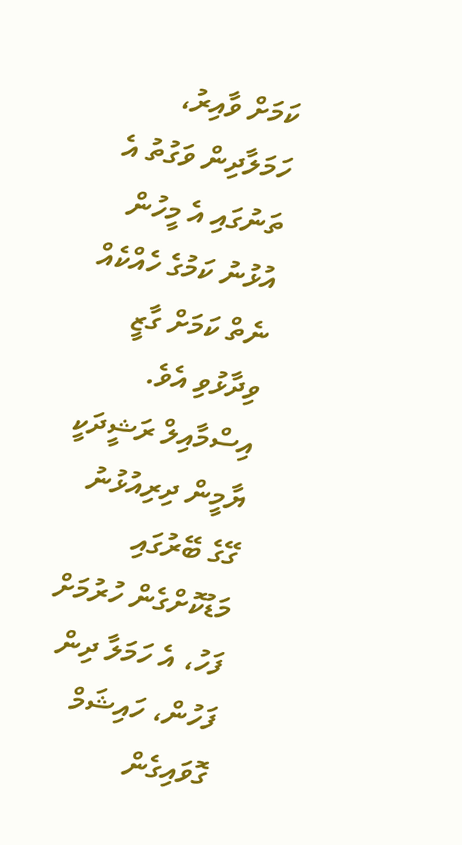ކަމަށް ވާއިރު، ހަމަލާދިން ވަގުތު އެ ތަނުގައި އެ މީހުން އުޅުނު ކަމުގެ ހެއްކެއް ނެތް ކަމަށް ގާޒީ ވިދާޅުވި އެވެ.
އިސްމާއިލް ރަޝީދަކީ ޔާމީން ދިރިއުޅުނު ގޭގެ ބޭރުގައި މަޑުކޮށްގެން ހުރުމަށް ފަހު، އެ ހަމަލާ ދިން ފަހުން، ހައިޝަމް ގޮވައިގެން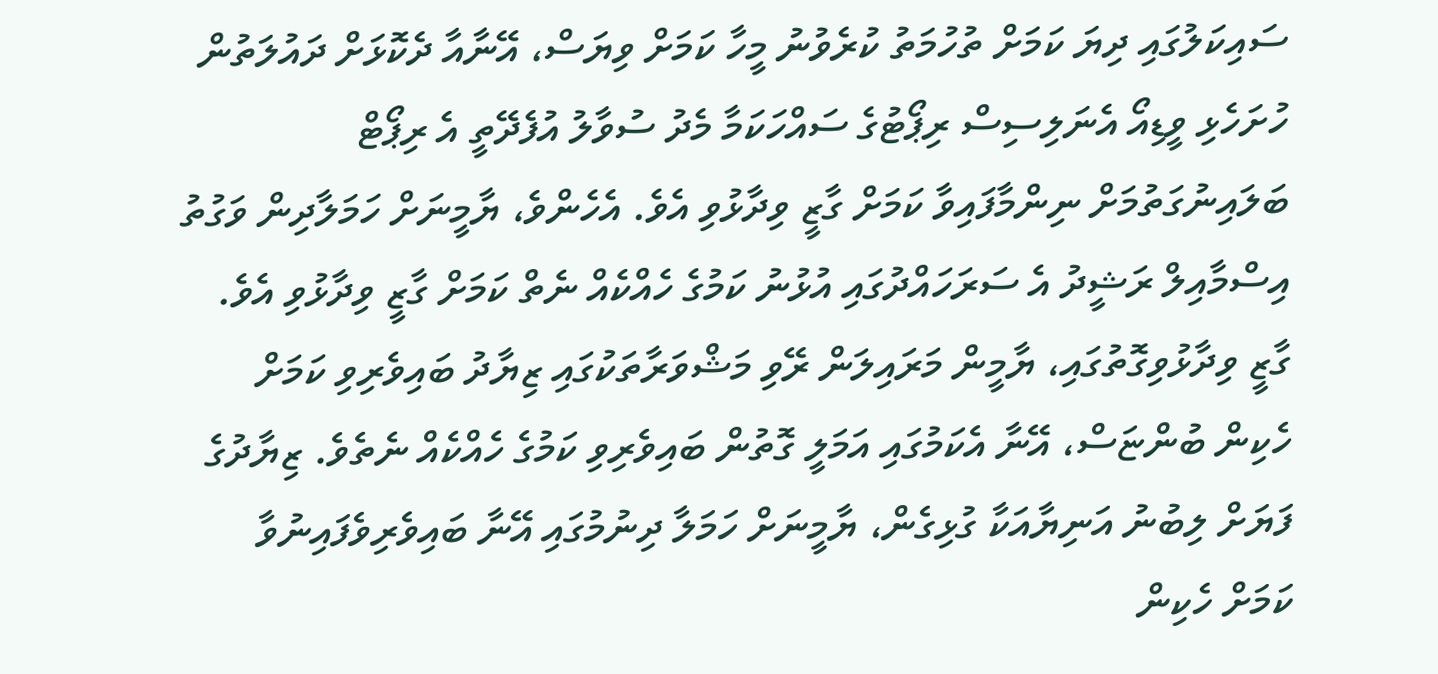ސައިކަލުގައި ދިޔަ ކަމަށް ތުހުމަތު ކުރެވުނު މީހާ ކަމަށް ވިޔަސް، އޭނާއާ ދެކޮޅަށް ދައުލަތުން ހުށަހެޅި ވީޑިއޯ އެނަލިސިސް ރިޕޯޓުގެ ސައްހަކަމާ މެދު ސުވާލު އުފެދޭތީ އެ ރިޕޯޓް ބަލައިނުގަތުމަށް ނިންމާފައިވާ ކަމަށް ގާޒީ ވިދާޅުވި އެވެ. އެހެންވެ، ޔާމީނަށް ހަމަލާދިން ވަގުތު އިސްމާއިލް ރަޝީދު އެ ސަރަހައްދުގައި އުޅުނު ކަމުގެ ހެއްކެއް ނެތް ކަމަށް ގާޒީ ވިދާޅުވި އެވެ.
ގާޒީ ވިދާޅުވިގޮތުގައި، ޔާމީން މަރައިލަން ރޭވި މަޝްވަރާތަކުގައި ޒިޔާދު ބައިވެރިވި ކަމަށް ހެކިން ބުންޏަސް، އޭނާ އެކަމުގައި އަމަލީ ގޮތުން ބައިވެރިވި ކަމުގެ ހެއްކެއް ނެތެވެ. ޒިޔާދުގެ ފަޔަށް ލިބުނު އަނިޔާއަކާ ގުޅިގެން، ޔާމީނަށް ހަމަލާ ދިނުމުގައި އޭނާ ބައިވެރިވެފައިނުވާ ކަމަށް ހެކިން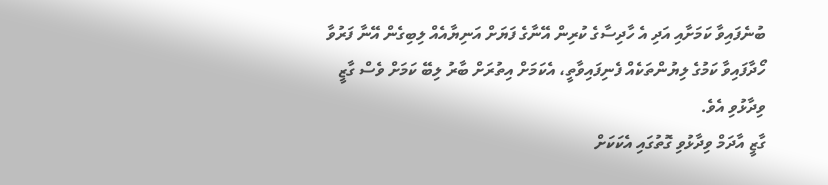ބުނެފައިވާ ކަމަށާއި އަދި އެ ހާދިސާގެ ކުރިން އޭނާގެ ފަޔަށް އަނިޔާއެއް ލިބިގެން އޭނާ ފަރުވާ ހޯދާފައިވާ ކަމުގެ ލިޔުންތަކެއް ފެނިފައިވާތީ، އެކަމަށް އިތުރަށް ބާރު ލިބޭ ކަމަށް ވެސް ގާޒީ ވިދާޅުވި އެވެ.
ގާޒީ އާދަމް ވިދާޅުވި ގޮތުގައި އެކަކަށް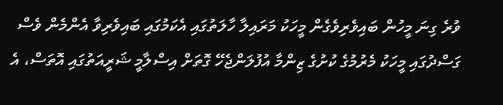ވުރެ ގިނަ މީހުން ބައިވެރިވެގެން މީހަކު މަރައިލާ ހާލަތުގައި އެކަމުގައި ބައިވެރިވާ އެންމެން ވެސް ގަސްދުގައި މީހަކު މެރުމުގެ ކުށުގެ ޒިންމާ އުފުލަންޖެހޭ ގޮތަށް އިސްލާމީ ޝަރީއަތުގައި އޮތަސް، އެ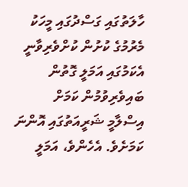ހާލަތުގައި ގަސްދުގައި މީހަކު މެރުމުގެ ކުށުން ކުށްވެރިވާނީ އެކަމުގައި އަމަލީ ގޮތުން ބައިވެރިވުމުން ކަމަށް އިސްލާމީ ޝަރީއަތުގައި އޮންނަ ކަމަށެވެ. އެހެންވެ، އަމަލީ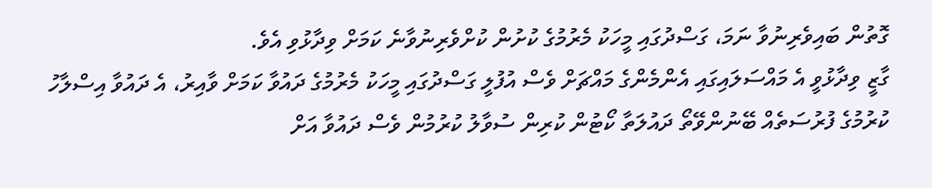ގޮތުން ބައިވެރިނުވާ ނަމަ، ގަސްދުގައި މީހަކު މެރުމުގެ ކުށުން ކުށްވެރިނުވާނެ ކަމަށް ވިދާޅުވި އެވެ.
ގާޒީ ވިދާޅުވީ އެ މައްސަލައިގައި އެންމެންގެ މައްޗަށް ވެސް އުފުލީ ގަސްދުގައި މީހަކު މެރުމުގެ ދައުވާ ކަމަށް ވާއިރު، އެ ދައުވާ އިސްލާހު ކުރުމުގެ ފުރުސަތެއް ބޭނުންވޭތޯ ދައުލަތާ ކޯޓުން ކުރިން ސުވާލު ކުރުމުން ވެސް ދައުވާ އަށް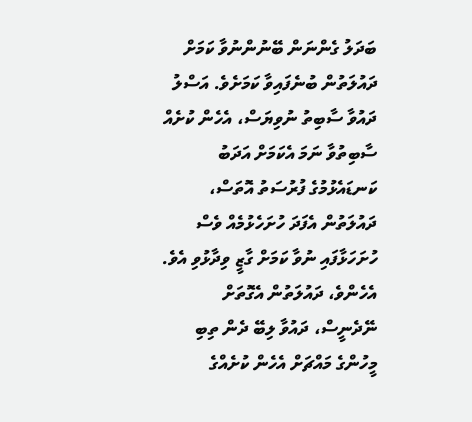ބަދަލު ގެންނަން ބޭނުންނުވާ ކަމަށް ދައުލަތުން ބުނެފައިވާ ކަމަށެވެ. އަސްލު ދައުވާ ސާބިތު ނުވިޔަސް، އެހެން ކުށެއް ސާބިތުވާ ނަމަ އެކަމަށް އަދަބު ކަނޑައެޅުމުގެ ފުރުސަތު އޮތަސް، ދައުލަތުން އެފަދަ ހުށަހެޅުމެއް ވެސް ހުށަހަޅާފައި ނުވާ ކަމަށް ގާޒީ ވިދާޅުވި އެވެ.
އެހެންވެ، ދައުލަތުން އެގޮތަށް ނޭދެނީސް، ދައުވާ ލިބޭ ދެން ތިބި މީހުންގެ މައްޗަށް އެހެން ކުށެއްގެ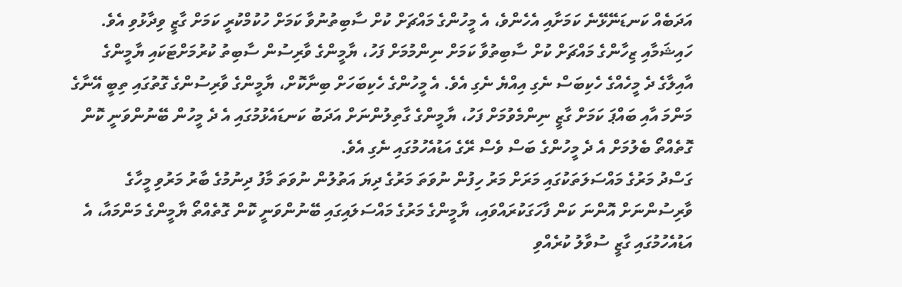އަދަބެއް ކަނޑަނޭޅޭނެ ކަމަށާއި އެހެންވެ، އެ މީހުންގެ މައްޗަށް ކުށް ސާބިތުނުވާ ކަމަށް ހުކުމްކުރީ ކަމަށް ގާޒީ ވިދާޅުވި އެވެ.
ހައިޝަމާއި ޒިހާންގެ މައްޗަށް ކުށް ސާބިތުވާ ކަމަށް ނިންމުމަށް ފަހު، ޔާމީންގެ ވާރިސުން ސާބިތު ކުރުމަށްޓަކައި ޔާމީންގެ އާއިލާގެ ދެ މީހެއްގެ ހެކިބަސް ނެގި އިއްޔެ ނެގި އެވެ. އެ މީހުންގެ ހެކިބަހަށް ބިނާކޮށް، ޔާމީންގެ ވާރިސުންގެ ގޮތުގައި ތިބީ އޭނާގެ މަންމަ އާއި ބައްޕަ ކަމަށް ގާޒީ ނިންމެވުމަށް ފަހު، ޔާމީންގެ ގާތިލުންނަށް އަދަބު ކަނޑައެޅުމުގައި އެ ދެ މީހުން ބޭނުންވަނީ ކޮން ގޮތެއްތޯ ބެލުމަށް އެ ދެ މީހުންގެ ބަސް ވެސް ރޭގެ އަޑުއެހުމުގައި ނެގި އެވެ.
ގަސްދު މަރުގެ މައްސަލަތަކުގައި މަރަށް މަރު ހިފުން ނުވަތަ މަރުގެ ދިޔަ އަތުލުން ނުވަތަ މާފު ދިނުމުގެ ބާރު މަރުވި މީހާގެ ވާރިސުންނަށް އޮންނަ ކަން ފާހަގަކުރައްވައި، ޔާމީންގެ މަރުގެ މައްސަލައިގައި ބޭނުންވަނީ ކޮން ގޮތެއްތޯ ޔާމީންގެ މަންމައާ، އެ އަޑުއެހުމުގައި ގާޒީ ސުވާލު ކުރެއްވި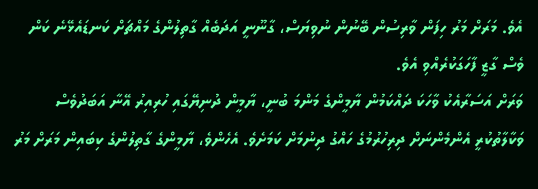އެވެ. މަރަށް މަރު ހިފަން ވާރިސުން ބޭނުން ނުވިޔަސް، ގާނޫނީ އަދަބެއް ގާތިލުންގެ މައްޗަށް ކަނޑައެޅޭނެ ކަން ވެސް ގާޒީ ފާހަގަކުރެއްވި އެވެ.
ވަރަށް އަސަރާއެކު ވާހަކަ ދައްކަމުން ޔާމީންގެ މަންމަ ބުނީ، ޔާމީން ދުނިޔޭގައި ހުރިއިރު އޭނާ އަބަދުވެސް ވަކާލާތުކުރީ އެންމެންނަށް ދިރިހުރުމުގެ ހައްގު ދިނުމަށް ކަމަށެވެ. އެހެންވެ، ޔާމީންގެ ގާތިލުންގެ ކިބައިން މަރަށް މަރު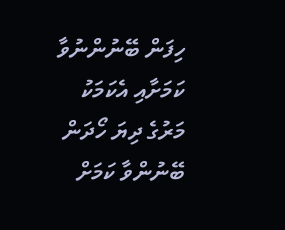ހިފަން ބޭނުންނުވާ ކަމަށާއި އެކަމަކު މަރުގެ ދިޔަ ހޯދަން ބޭނުންވާ ކަމަށް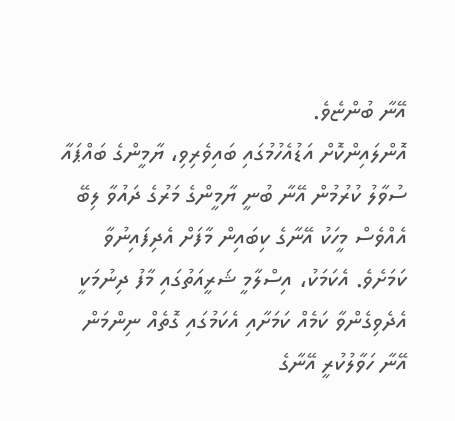އޭނާ ބުންޏެވެ.
އޮންލައިންކޮށް އަޑުއެހުމުގައި ބައިވެރިވި، ޔާމީންގެ ބައްޕައާ ސުވާލު ކުރުމުން އޭނާ ބުނީ ޔާމީންގެ މަރުގެ ދައުވާ ލިބޭ އެއްވެސް މީހަކު އޭނާގެ ކިބައިން މާފަށް އެދިފައިނުވާ ކަމަށެވެ. އެކަމަކު، އިސްލާމީ ޝަރީއަތުގައި މާފު ދިނުމަކީ އެދެވިގެންވާ ކަމެއް ކަމަށާއި އެކަމުގައި ގޮތެއް ނިންމަން އޭނާ ހަވާލުކުރީ އޭނާގެ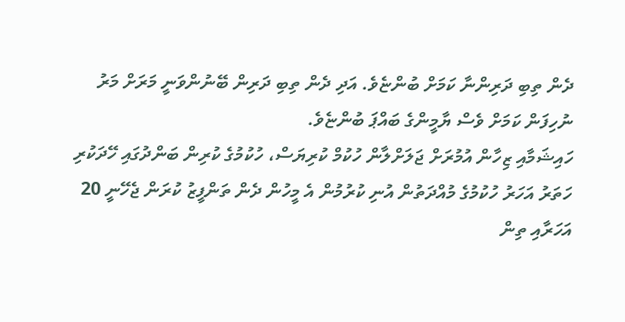ދެން ތިބި ދަރިންނާ ކަމަށް ބުންޏެވެ. އަދި ދެން ތިބި ދަރިން ބޭނުންވަނީ މަރަށް މަރު ނުހިފަން ކަމަށް ވެސް ޔާމީންގެ ބައްޕަ ބުންޏެވެ.
ހައިޝަމާއި ޒިހާން އުމުރަށް ޖަލަށްލާން ހުކުމް ކުރިޔަސް، ހުކުމުގެ ކުރިން ބަންދުގައި ހޭދަކުރި ހަތަރު އަހަރު ހުކުމުގެ މުއްދަތުން އުނި ކުރުމުން އެ މީހުން ދެން ތަންފީޒު ކުރަން ޖެހޭނީ 20 އަހަރާއި ތިން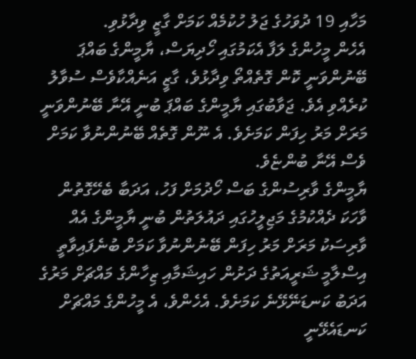މަހާއި 19 ދުވަހުގެ ޖަލު ހުކުމެއް ކަމަށް ގާޒީ ވިދާޅުވި.
އެހެން މީހުންގެ ލަފާ އެކަމުގައި ހޯދިޔަސް، ޔާމީންގެ ބައްޕަ ބޭނުންވަނީ ކޮން ގޮތެއްތޯ ވިދާޅުވެ، ގާޒީ އަނެއްކާވެސް ސުވާލު ކުރެއްވި އެވެ. ޖަވާބުގައި ޔާމީންގެ ބައްޕަ ބުނީ އޭނާ ބޭނުންވަނީ މަރަށް މަރު ހިފަން ކަމަށެވެ. އެ ނޫން ގޮތެއް ބޭނުންނުވާ ކަމަށް ވެސް އޭނާ ބުންޏެވެ.
ޔާމީންގެ ވާރިސުންގެ ބަސް ހޯދުމަށް ފަހު، އަދަބާ ބެހޭގޮތުން ވާހަކަ ދެއްކުމުގެ މަޖިލީހުގައި ދައުލަތުން ބުނީ ޔާމީންގެ އެއް ވާރިސަކު މަރަށް މަރު ހިފަން ބޭނުންނުވާ ކަމަށް ބުނެފައިވާތީ އިސްލާމީ ޝަރީއަތުގެ ދަށުން ހައިޝަމާއި ޒިހާންގެ މައްޗަށް މަރުގެ އަދަބު ކަނޑަނޭޅޭނެ ކަމަށެވެ. އެހެންވެ، އެ މީހުންގެ މައްޗަށް ކަނޑައެޅޭނީ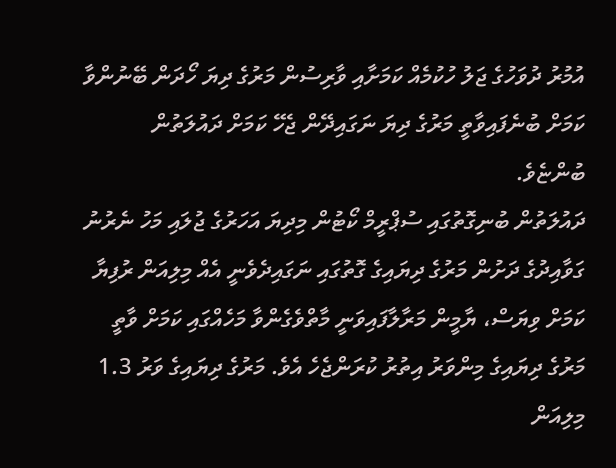އުމުރު ދުވަހުގެ ޖަލު ހުކުމެއް ކަމަށާއި ވާރިސުން މަރުގެ ދިޔަ ހޯދަން ބޭނުންވާ ކަމަށް ބުނެފައިވާތީ މަރުގެ ދިޔަ ނަގައިދޭން ޖެހޭ ކަމަށް ދައުލަތުން ބުންޏެވެ.
ދައުލަތުން ބުނިގޮތުގައި ސުޕްރީމް ކޯޓުން މިދިޔަ އަހަރުގެ ޖުލައި މަހު ނެރުނު ގަވާއިދުގެ ދަށުން މަރުގެ ދިޔައިގެ ގޮތުގައި ނަގައިދެވެނީ އެއް މިލިއަން ރުފިޔާ ކަމަށް ވިޔަސް، ޔާމީން މަރާލާފައިވަނީ މާތްވެގެންވާ މަހެއްގައި ކަމަށް ވާތީ މަރުގެ ދިޔައިގެ މިންވަރު އިތުރު ކުރަންޖެހެ އެވެ. މަރުގެ ދިޔައިގެ ވަރު 1.3 މިލިއަން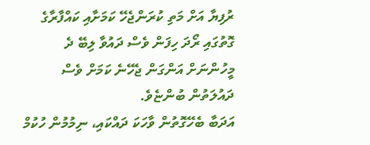ރުފިޔާ އަށް މަތި ކުރަންޖެހޭ ކަމަށާއި ކައްފާރާގެ ގޮތުގައި ރޯދަ ހިފަން ވެސް ދައުވާ ލިބޭ ދެ މީހުންނަށް އަންގަން ޖެހޭނެ ކަމަށް ވެސް ދައުލަތުން ބުންޏެވެ.
އަދަބާ ބެހޭގޮތުން ވާހަކަ ދައްކައި، ނިމުމުން ހުކުމް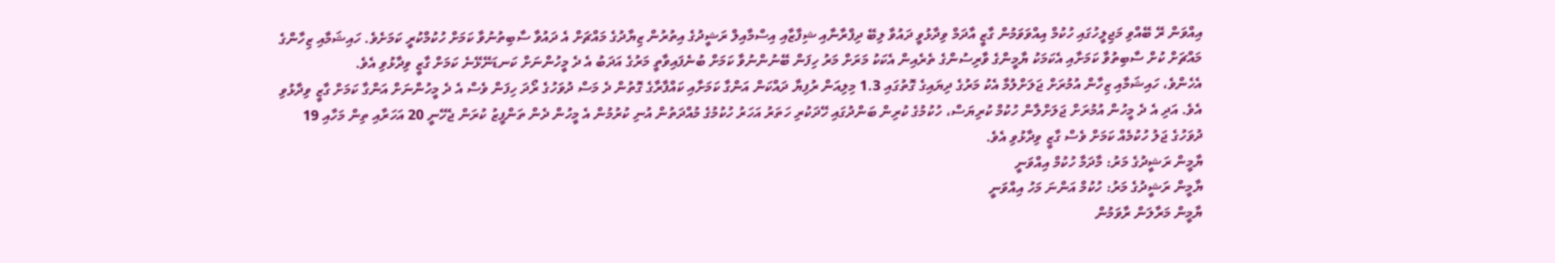އިއްވަން ރޭ ބޭއްވި މަޖިލީހުގައި ހުކުމް އިއްވަވަމުން ގާޒީ އާދަމް ވިދާޅުވީ ދައުވާ ލިބޭ ދިފްރާނާއި ޝިފާޒާއި އިސްމާއިލް ރަޝީދުގެ އިތުރުން ޒިޔާދުގެ މައްޗަށް އެ ދައުވާ ސާބިތުނުވާ ކަމަށް ހުކުމްކުރީ ކަމަށެވެ. ހައިޝަމާއި ޒިހާންގެ މައްޗަށް ކުށް ސާބިތުވާ ކަމަށާއި އެކަމަކު ޔާމީންގެ ވާރިސުންގެ ތެރެއިން އެކަކު މަރަށް މަރު ހިފަން ބޭނުންނުވާ ކަމަށް ބުނެފައިވާތީ މަރުގެ އަދަބު އެ ދެ މީހުންނަށް ކަނޑަނޭޅޭނެ ކަމަށް ގާޒީ ވިދާޅުވި އެވެ.
އެހެންވެ، ހައިޝަމާއި ޒިހާން އުމުރަށް ޖަލަށްލުމާ އެކު މަރުގެ ދިޔައިގެ ގޮތުގައި 1.3 މިލިއަން ރުފިޔާ ދައްކަން އަންގާ ކަމަށާއި ކައްފާރާގެ ގޮތުން ދެ މަސް ދުވަހުގެ ރޯދަ ހިފަން ވެސް އެ ދެ މީހުންނަށް އަންގާ ކަމަށް ގާޒީ ވިދާޅުވި އެވެ. އަދި އެ ދެ މީހުން އުމުރަށް ޖަލަށްލާން ހުކުމް ކުރިޔަސް، ހުކުމުގެ ކުރިން ބަންދުގައި ހޭދަކުރި ހަތަރު އަހަރު ހުކުމުގެ މުއްދަތުން އުނި ކުރުމުން އެ މީހުން ދެން ތަންފީޒު ކުރަން ޖެހޭނީ 20 އަހަރާއި ތިން މަހާއި 19 ދުވަހުގެ ޖަލު ހުކުމެއް ކަމަށް ވެސް ގާޒީ ވިދާޅުވި އެވެ.
ޔާމީން ރަޝީދުގެ މަރު: މާދަމާ ހުކުމް އިއްވަނީ
ޔާމީން ރަޝީދުގެ މަރު: ހުކުމް އަންނަ މަހު އިއްވަނީ
ޔާމީން މަރާލަން ރާވަމުން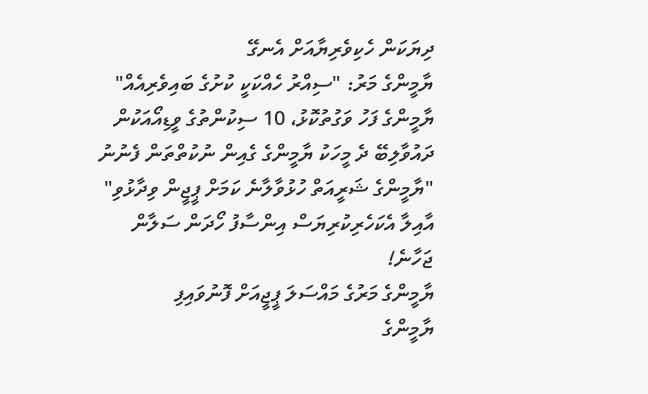ދިޔަކަން ހެކިވެރިޔާއަށް އެނގޭ
ޔާމީންގެ މަރު: "ސިއްރު ހެއްކަކީ ކުށުގެ ބައިވެރިއެއް"
ޔާމީންގެ ފަހު ވަގުތުކޮޅު، 10 ސިކުންތުގެ ވީޑިއޯއަކުން
ދައުވާލިބޭ ދެ މީހަކު ޔާމީންގެ ގެއިން ނުކުތްތަން ފެނުނު
"ޔާމީންގެ ޝަރީއަތް ހުޅުވާލާނެ ކަމަށް ޕީޖީން ވިދާޅުވި"
އާއިލާ އެކަހެރިކުރިޔަސް އިންސާފު ހޯދަން ސަލާން ޖަހާނެ!
ޔާމީންގެ މަރުގެ މައްސަލަ ޕީޖީއަށް ފޮނުވައިފި
ޔާމީންގެ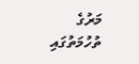މަރުގެ ތުހުމަތުގައި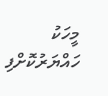މީހަކު ހައްޔަރުކޮށްފި